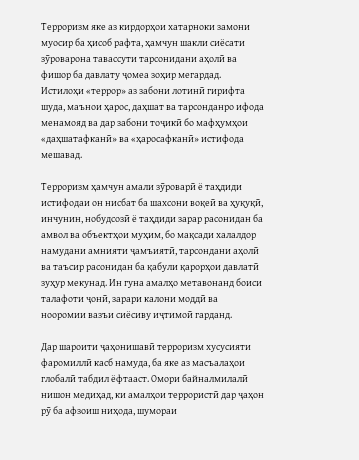Терроризм яке аз кирдорҳои хатарноки замони муосир ба ҳисоб рафта, ҳамчун шакли сиёсати зӯроварона тавассути тарсонидани аҳолӣ ва фишор ба давлату ҷомеа зоҳир мегардад. Истилоҳи «террор» аз забони лотинӣ гирифта шуда, маънои ҳарос, даҳшат ва тарсонданро ифода менамояд ва дар забони тоҷикӣ бо мафҳумҳои «даҳшатафканӣ» ва «ҳаросафканӣ» истифода мешавад.

Терроризм ҳамчун амали зӯроварӣ ё таҳдиди истифодаи он нисбат ба шахсони воқеӣ ва ҳуқуқӣ, инчунин, нобудсозӣ ё таҳдиди зарар расонидан ба амвол ва объектҳои муҳим, бо мақсади халалдор намудани амнияти ҷамъиятӣ, тарсондани аҳолӣ ва таъсир расонидан ба қабули қарорҳои давлатӣ зуҳур мекунад. Ин гуна амалҳо метавонанд боиси талафоти ҷонӣ, зарари калони моддӣ ва нооромии вазъи сиёсиву иҷтимоӣ гарданд.

Дар шароити ҷаҳонишавӣ терроризм хусусияти фаромиллӣ касб намуда, ба яке аз масъалаҳои глобалӣ табдил ёфтааст. Омори байналмилалӣ нишон медиҳад, ки амалҳои террористӣ дар ҷаҳон рӯ ба афзоиш ниҳода, шумораи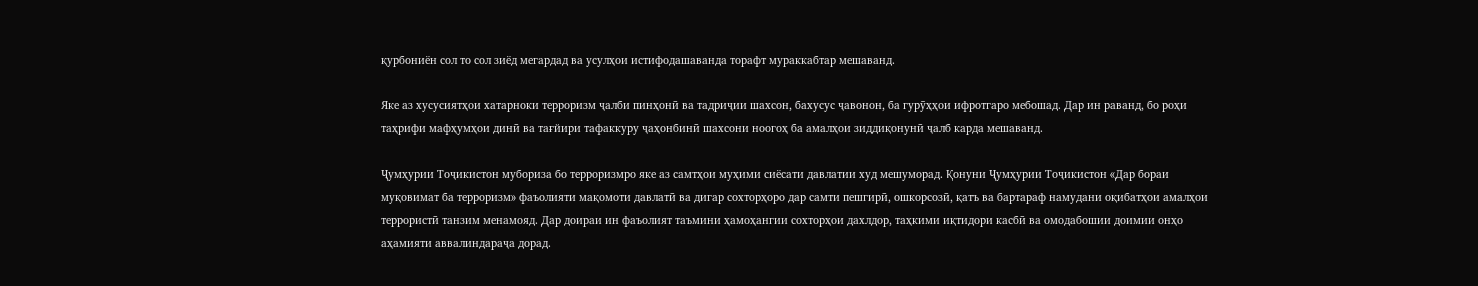қурбониён сол то сол зиёд мегардад ва усулҳои истифодашаванда торафт мураккабтар мешаванд.

Яке аз хусусиятҳои хатарноки терроризм ҷалби пинҳонӣ ва тадриҷии шахсон, бахусус ҷавонон, ба гурӯҳҳои ифротгаро мебошад. Дар ин раванд, бо роҳи таҳрифи мафҳумҳои динӣ ва тағйири тафаккуру ҷаҳонбинӣ шахсони ноогоҳ ба амалҳои зиддиқонунӣ ҷалб карда мешаванд.

Ҷумҳурии Тоҷикистон мубориза бо терроризмро яке аз самтҳои муҳими сиёсати давлатии худ мешуморад. Қонуни Ҷумҳурии Тоҷикистон «Дар бораи муқовимат ба терроризм» фаъолияти мақомоти давлатӣ ва дигар сохторҳоро дар самти пешгирӣ, ошкорсозӣ, қатъ ва бартараф намудани оқибатҳои амалҳои террористӣ танзим менамояд. Дар доираи ин фаъолият таъмини ҳамоҳангии сохторҳои дахлдор, таҳкими иқтидори касбӣ ва омодабошии доимии онҳо аҳамияти аввалиндараҷа дорад.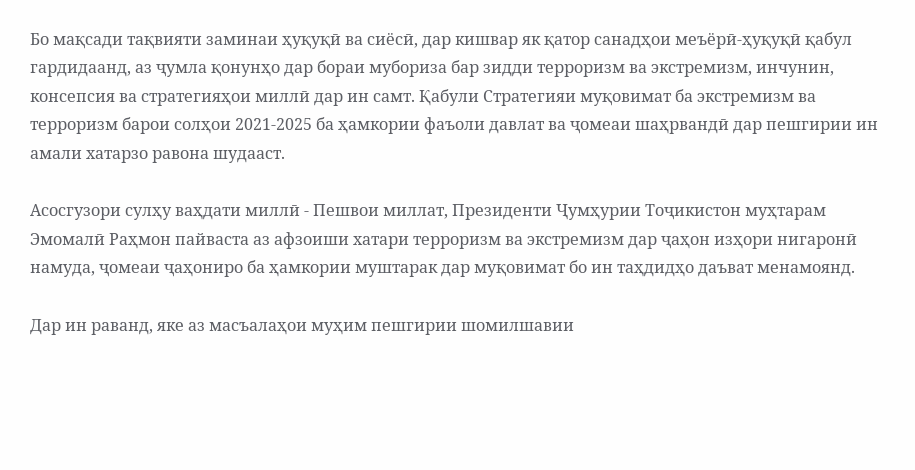Бо мақсади тақвияти заминаи ҳуқуқӣ ва сиёсӣ, дар кишвар як қатор санадҳои меъёрӣ-ҳуқуқӣ қабул гардидаанд, аз ҷумла қонунҳо дар бораи мубориза бар зидди терроризм ва экстремизм, инчунин, консепсия ва стратегияҳои миллӣ дар ин самт. Қабули Стратегияи муқовимат ба экстремизм ва терроризм барои солҳои 2021-2025 ба ҳамкории фаъоли давлат ва ҷомеаи шаҳрвандӣ дар пешгирии ин амали хатарзо равона шудааст.

Асосгузори сулҳу ваҳдати миллӣ - Пешвои миллат, Президенти Ҷумҳурии Тоҷикистон муҳтарам Эмомалӣ Раҳмон пайваста аз афзоиши хатари терроризм ва экстремизм дар ҷаҳон изҳори нигаронӣ намуда, ҷомеаи ҷаҳониро ба ҳамкории муштарак дар муқовимат бо ин таҳдидҳо даъват менамоянд.

Дар ин раванд, яке аз масъалаҳои муҳим пешгирии шомилшавии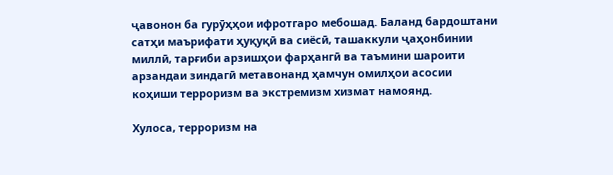ҷавонон ба гурӯҳҳои ифротгаро мебошад. Баланд бардоштани сатҳи маърифати ҳуқуқӣ ва сиёсӣ, ташаккули ҷаҳонбинии миллӣ, тарғиби арзишҳои фарҳангӣ ва таъмини шароити арзандаи зиндагӣ метавонанд ҳамчун омилҳои асосии коҳиши терроризм ва экстремизм хизмат намоянд.

Хулоса, терроризм на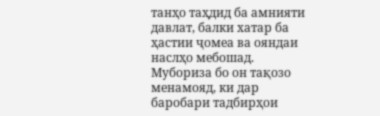танҳо таҳдид ба амнияти давлат, балки хатар ба ҳастии ҷомеа ва ояндаи наслҳо мебошад. Мубориза бо он тақозо менамояд, ки дар баробари тадбирҳои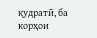қудратӣ, ба корҳои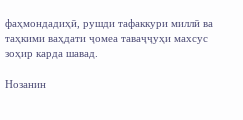фаҳмондадиҳӣ, рушди тафаккури миллӣ ва таҳкими ваҳдати ҷомеа таваҷҷуҳи махсус зоҳир карда шавад.

Нозанин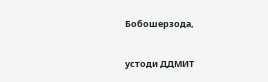Бобошерзода,

устоди ДДМИТ